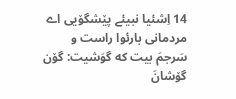14 اِشئیا نبیئے پێشگۆیی اے مردمانی بارئوا راست و سَرجمَ بیت که گوَشیت: گۆن گۆشانَ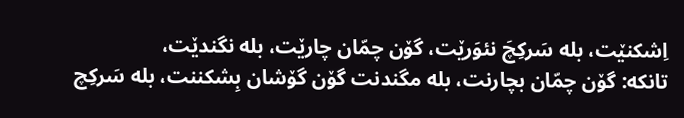اِشکنێت، بله سَرکِچَ نئوَرێت، گۆن چمّان چارێت، بله نگندێت،
تانکه: گۆن چمّان بچارنت، بله مگندنت گۆن گۆشان بِشکننت، بله سَرکِچ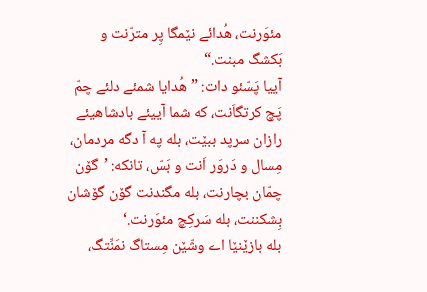مئوَرنت، هُدائے نێمگا پِر مترّنت و بَکشگ مبنت.“
آییا پَسّئو دات: ”هُدایا شمئے دلئے چمّ پَچ کرتگاَنت، که شما آییئے بادشاهیئے رازان سرپد ببێت، بله په آ دگه مردمان، مِسال و دَروَر اَنت و بَسّ، تانکه: ’گۆن چمّان بچارنت، بله مگندنت گۆن گۆشان بِشکننت، بله سَرکِچ مئوَرنت.‘
بله بازێنێا اے وشّێن مِستاگ نمَنِّتگ،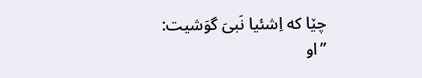چێا که اِشئیا نَبیَ گوَشیت: ”او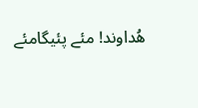هُداوند! مئے پئیگامئے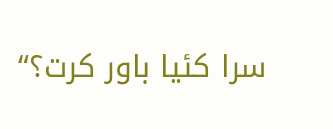سرا کئیا باور کرت؟“